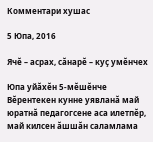Комментари хушас

5 Юпа, 2016

Ячĕ – асрах, сăнарĕ – куç умĕнчех

Юпа уйăхĕн 5-мĕшĕнче Вĕрентекен кунне уявланă май юратнă педагогсене аса илетпĕр, май килсен ăшшăн саламлама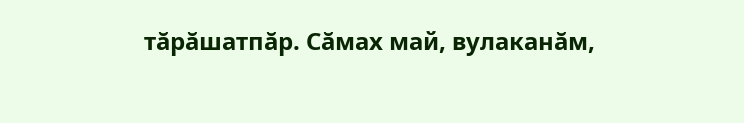тăрăшатпăр. Сăмах май, вулаканăм,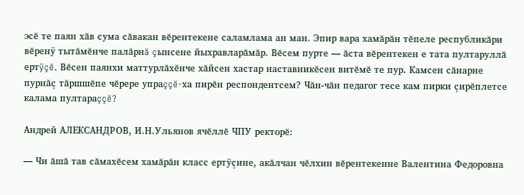эсĕ те паян хăв сума сăвакан вĕрентекене саламлама ан ман. Эпир вара хамăрăн тĕпеле республикăри вĕренÿ тытăмĕнче палăрнă çынсене йыхравларăмăр. Вĕсем пурте — ăста вĕрентекен е тата пултаруллă ертÿçĕ. Вĕсен паянхи маттурлăхĕнче хăйсен хастар наставникĕсен витĕмĕ те пур. Камсен сăнарне пурнăç тăршшĕпе чĕрере упраççĕ-ха пирĕн респондентсем? Чăн-чăн педагог тесе кам пирки çирĕплетсе калама пултараççĕ?

Андрей АЛЕКСАНДРОВ, И.Н.Ульянов ячĕллĕ ЧПУ ректорĕ:

— Чи ăшă тав сăмахĕсем хамăрăн класс ертÿçине, акăлчан чĕлхин вĕрентекенне Валентина Федоровна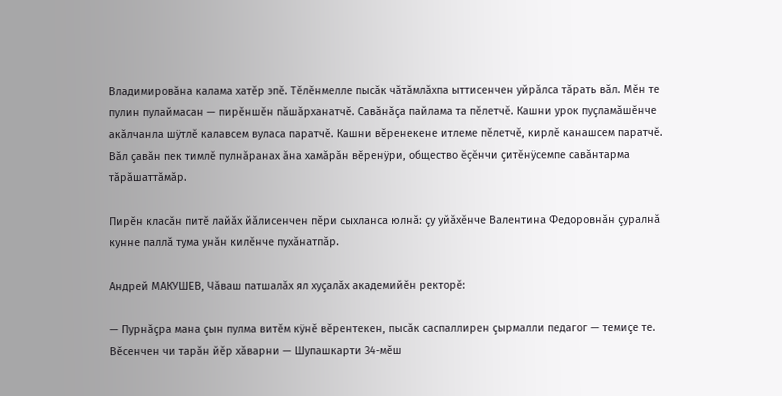Владимировăна калама хатĕр эпĕ. Тĕлĕнмелле пысăк чăтăмлăхпа ыттисенчен уйрăлса тăрать вăл. Мĕн те пулин пулаймасан — пирĕншĕн пăшăрханатчĕ. Савăнăçа пайлама та пĕлетчĕ. Кашни урок пуçламăшĕнче акăлчанла шÿтлĕ калавсем вуласа паратчĕ. Кашни вĕренекене итлеме пĕлетчĕ, кирлĕ канашсем паратчĕ. Вăл çавăн пек тимлĕ пулнăранах ăна хамăрăн вĕренÿри, общество ĕçĕнчи çитĕнÿсемпе савăнтарма тăрăшаттăмăр.

Пирĕн класăн питĕ лайăх йăлисенчен пĕри сыхланса юлнă: çу уйăхĕнче Валентина Федоровнăн çуралнă кунне паллă тума унăн килĕнче пухăнатпăр.

Андрей МАКУШЕВ, Чăваш патшалăх ял хуçалăх академийĕн ректорĕ:

— Пурнăçра мана çын пулма витĕм кÿнĕ вĕрентекен, пысăк саспаллирен çырмалли педагог — темиçе те. Вĕсенчен чи тарăн йĕр хăварни — Шупашкарти 34-мĕш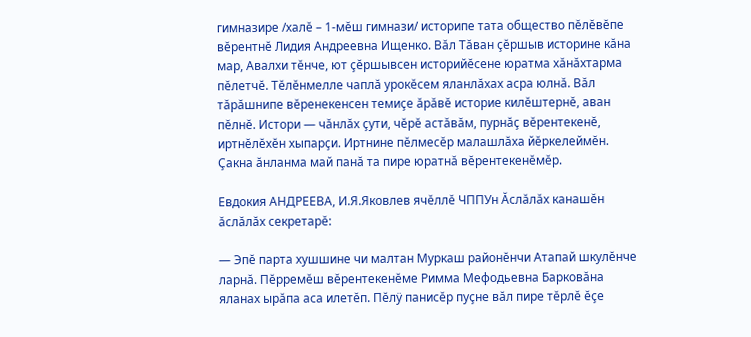гимназире /халĕ – 1-мĕш гимнази/ историпе тата общество пĕлĕвĕпе вĕрентнĕ Лидия Андреевна Ищенко. Вăл Тăван çĕршыв историне кăна мар, Авалхи тĕнче, ют çĕршывсен историйĕсене юратма хăнăхтарма пĕлетчĕ. Тĕлĕнмелле чаплă урокĕсем яланлăхах асра юлнă. Вăл тăрăшнипе вĕренекенсен темиçе ăрăвĕ историе килĕштернĕ, аван пĕлнĕ. Истори — чăнлăх çути, чĕрĕ астăвăм, пурнăç вĕрентекенĕ, иртнĕлĕхĕн хыпарçи. Иртнине пĕлмесĕр малашлăха йĕркелеймĕн. Çакна ăнланма май панă та пире юратнă вĕрентекенĕмĕр.

Евдокия АНДРЕЕВА, И.Я.Яковлев ячĕллĕ ЧППУн Ăслăлăх канашĕн ăслăлăх секретарĕ:

— Эпĕ парта хушшине чи малтан Муркаш районĕнчи Атапай шкулĕнче ларнă. Пĕрремĕш вĕрентекенĕме Римма Мефодьевна Барковăна яланах ырăпа аса илетĕп. Пĕлÿ панисĕр пуçне вăл пире тĕрлĕ ĕçе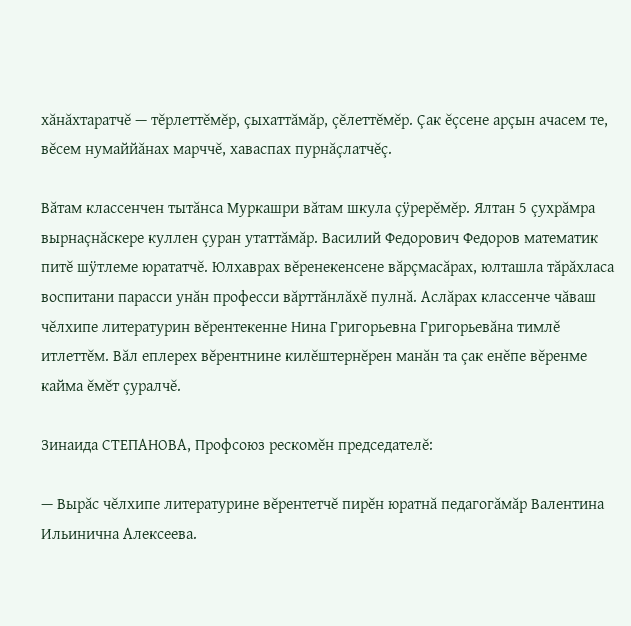хăнăхтаратчĕ — тĕрлеттĕмĕр, çыхаттăмăр, çĕлеттĕмĕр. Çак ĕçсене арçын ачасем те, вĕсем нумаййăнах марччĕ, хаваспах пурнăçлатчĕç.

Вăтам классенчен тытăнса Муркашри вăтам шкула çÿрерĕмĕр. Ялтан 5 çухрăмра вырнаçнăскере куллен çуран утаттăмăр. Василий Федорович Федоров математик питĕ шÿтлеме юрататчĕ. Юлхаврах вĕренекенсене вăрçмасăрах, юлташла тăрăхласа воспитани парасси унăн професси вăрттăнлăхĕ пулнă. Аслăрах классенче чăваш чĕлхипе литературин вĕрентекенне Нина Григорьевна Григорьевăна тимлĕ итлеттĕм. Вăл еплерех вĕрентнине килĕштернĕрен манăн та çак енĕпе вĕренме кайма ĕмĕт çуралчĕ.

Зинаида СТЕПАНОВА, Профсоюз рескомĕн председателĕ:

— Вырăс чĕлхипе литературине вĕрентетчĕ пирĕн юратнă педагогăмăр Валентина Ильинична Алексеева.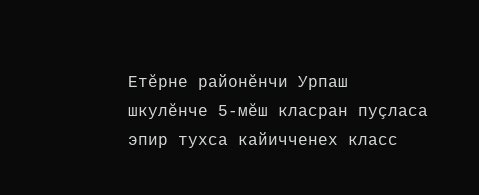Етĕрне районĕнчи Урпаш шкулĕнче 5-мĕш класран пуçласа эпир тухса кайичченех класс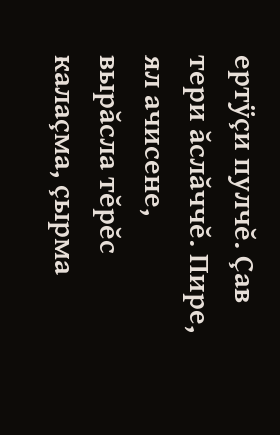ертÿçи пулчĕ. Çав тери ăслăччĕ. Пире, ял ачисене, вырăсла тĕрĕс калаçма, çырма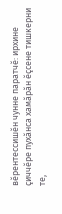вĕрентессишĕн чунне паратчĕ: ирхине çиччĕре пухăнса хамăрăн ĕçсене тишкерни те,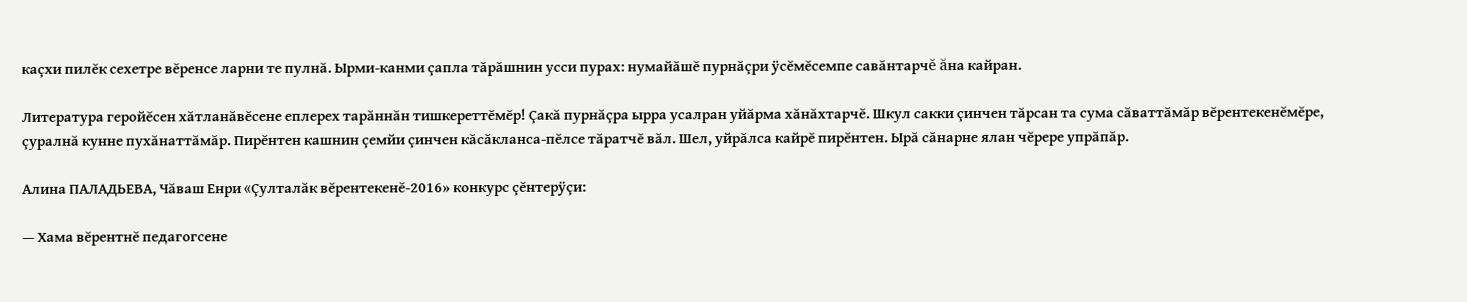каçхи пилĕк сехетре вĕренсе ларни те пулнă. Ырми-канми çапла тăрăшнин усси пурах: нумайăшĕ пурнăçри ÿсĕмĕсемпе савăнтарчĕ ăна кайран.

Литература геройĕсен хăтланăвĕсене еплерех тарăннăн тишкереттĕмĕр! Çакă пурнăçра ырра усалран уйăрма хăнăхтарчĕ. Шкул сакки çинчен тăрсан та сума сăваттăмăр вĕрентекенĕмĕре, çуралнă кунне пухăнаттăмăр. Пирĕнтен кашнин çемйи çинчен кăсăкланса-пĕлсе тăратчĕ вăл. Шел, уйрăлса кайрĕ пирĕнтен. Ырă сăнарне ялан чĕрере упрăпăр.

Алина ПАЛАДЬЕВА, Чăваш Енри «Çулталăк вĕрентекенĕ-2016» конкурс çĕнтерÿçи:

— Хама вĕрентнĕ педагогсене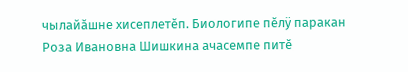чылайăшне хисеплетĕп. Биологипе пĕлÿ паракан Роза Ивановна Шишкина ачасемпе питĕ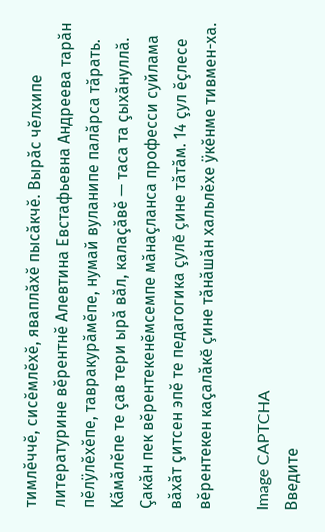тимлĕччĕ, сисĕмлĕхĕ, яваплăхĕ пысăкчĕ. Вырăс чĕлхипе литературине вĕрентнĕ Алевтина Евстафьевна Андреева тарăн пĕлÿлĕхĕпе, тавракурăмĕпе, нумай вуланипе палăрса тăрать. Кăмăлĕпе те çав тери ырă вăл, калаçăвĕ — таса та çыхăнуллă. Çакăн пек вĕрентекенĕмсемпе мăнаçланса професси суйлама вăхăт çитсен эпĕ те педагогика çулĕ çине тăтăм. 14 çул ĕçлесе вĕрентекен каçалăкĕ çине тăнăшăн хальлĕхе ÿкĕнме тивмен-ха.

Image CAPTCHA
Введите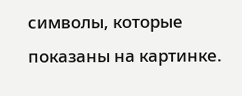символы, которые показаны на картинке.